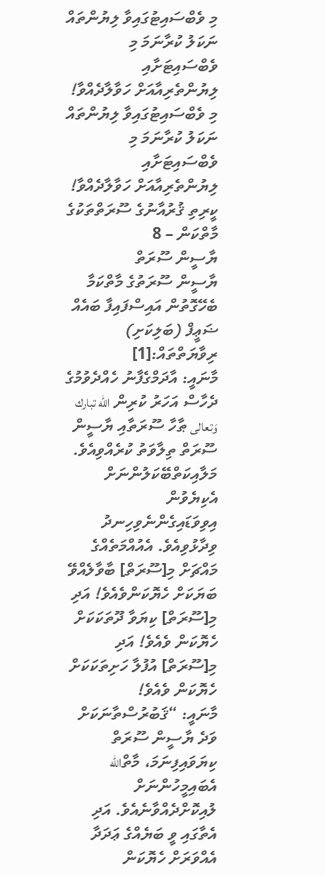މި ވެބްސައިޓުގައިވާ ލިޔުންތައް ނަކަލު ކުރާނަމަ މި ވެބްސައިޓަށާއި ލިޔުންތެރިއާއަށް ހަވާލާދެއްވާ!
މި ވެބްސައިޓުގައިވާ ލިޔުންތައް ނަކަލު ކުރާނަމަ މި ވެބްސައިޓަށާއި ލިޔުންތެރިއާއަށް ހަވާލާދެއްވާ!
ކީރިތި ޤުރުއާނުގެ ސޫރަތްތަކުގެ މާތްކަން – 8
ޔާސީން ސޫރަތް
ޔާސީން ސޫރަތުގެ މާތްކަމާ ބެހޭގޮތުން އައިސްފައިފާ ބައެއް ޟަޢީފް (ބަލިކަށި) ރިވާޔަތްތައް:[1]
މާނައީ: އާދަމްގެފާނު ހެއްދެވުމުގެ ދެހާސް އަހަރު ކުރިން الله تبارك وَتعالى ޠާހާ ސޫރަތާއި ޔާސީން ސޫރަތް ތިލާވަތު ކުރެއްވިއެވެ. މަލާއިކަތްބޭކަލުންނަށް އެކިޔެވުން އިވިވަޑައިގެންނެވިހިނދު ވިދާޅުވިއެވެ. އެއުއްމަތެއްގެ މައްޗަށް މި[ސޫރަތް] ބާވާލެއްވޭ ބަޔަކަށް ހެޔޮކަންވެއެވެ! އަދި މި[ސޫރަތް] ކިޔަވާ ދޫތަކަކަށް ހެޔޮކަން ވެއެވެ! އަދި މި[ސޫރަތް] އުފުލާ ހަށިތަކަކަށް ހެޔޮކަން ވެއެވެ!
މާނައީ: “ޤަބުރުސްތާނަކަށް ވަދެ ޔާސީން ސޫރަތް ކިޔަވައިފިނަމަ، މާތްالله އެބައިމީހުންނަށް ލުއިކޮށްދެއްވާނެއެވެ. އަދި އެތާގައި ވީ ބަޔެއްގެ ޢަދަދާ އެއްވަރަށް ހެޔޮކަން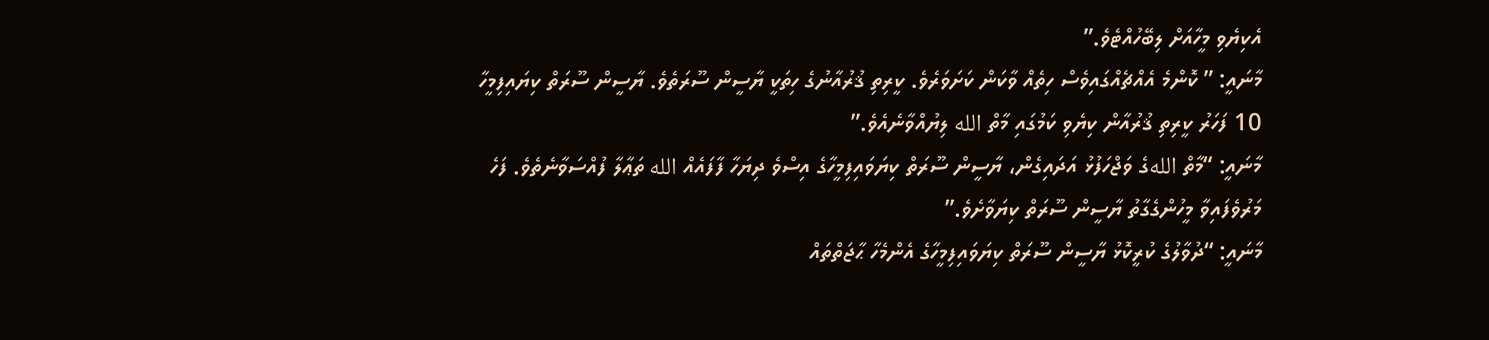އެކިޔެވި މީހާއަށް ލިބޭހުއްޓެވެ.”
މާނައީ: ” ކޮންމެ އެއްޗެއްގައިވެސް ހިތެއް ވާކަން ކަށަވަރެވެ. ކީރިތި ޤުރުއާނުގެ ހިތަކީ ޔާސީން ސޫރަތެވެ. ޔާސީން ސޫރަތް ކިޔައިފިމީހާ 10 ފަހަރު ކީރިތި ޤުރުއާން ކިޔެވި ކަމުގައި މާތް الله ލިޔުއްވާނެއެވެ.”
މާނައީ: “މާތް اللهގެ ވަޖްހަފުޅު އަދައިގެން، ޔާސީން ސޫރަތް ކިޔަވައިފިމީހާގެ އިސްވެ ދިޔަހާ ފާފައެއް الله ތަޢާލާ ފުއްސަވާނެތެވެ. ފަހެ މަރުވެފައިވާ މީހުންގެގާތު ޔާސީން ސޫރަތް ކިޔަވާށެވެ.”
މާނައީ: “ދުވާލުގެ ކުރީކޮޅު ޔާސީން ސޫރަތް ކިޔަވައިފިމީހާގެ އެންމެހާ ޙާޖަތްތައް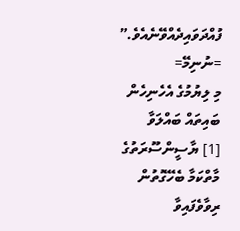ފުއްދަވައިދެއްވޭނެއެވެ.”
=ނުނިމޭ=
މި ލިޔުމުގެ އެހެނިހެން ބައިތައް ބައްލަވާ
[1] ޔާސީންސޫރަތުގެ މާތްކަމާ ބެހޭގޮތުން ރިވާވެފައިވާ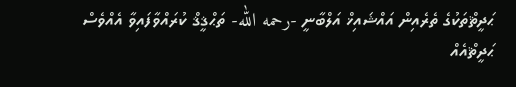ޙަދީޘްތަކުގެ ތެރެއިން އައްޝައިޚް އަލްބާނީ -رحمه الله- ތަޙްޤީޤް ކުރައްވާފައިވާ އެއްވެސް ޙަދީޘްއެއް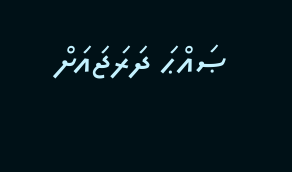ޞައްޙަ ދަރަޖައަށް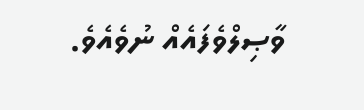ވާޞިލްވެފައެއް ނުވެއެވެ.